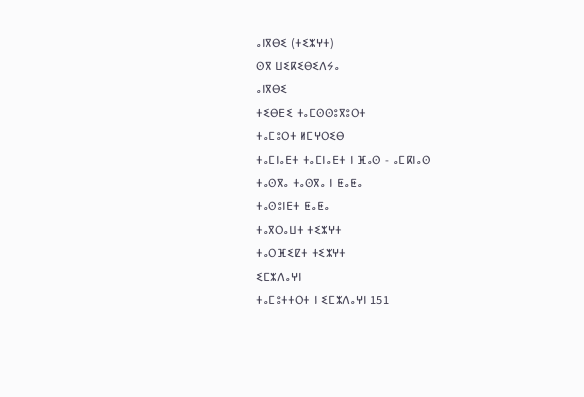ⴰⵏⴳⴱⵉ (ⵜⵉⵣⵖⵜ)
ⵙⴳ ⵡⵉⴽⵉⴱⵉⴷⵢⴰ
ⴰⵏⴳⴱⵉ
ⵜⵉⴱⴹⵉ ⵜⴰⵎⵙⵙⵓⴳⵓⵔⵜ
ⵜⴰⵎⵓⵔⵜ ⵍⵎⵖⵔⵉⴱ
ⵜⴰⵎⵏⴰⴹⵜ ⵜⴰⵎⵏⴰⴹⵜ ⵏ ⴼⴰⵙ - ⴰⵎⴽⵏⴰⵙ
ⵜⴰⵙⴳⴰ ⵜⴰⵙⴳⴰ ⵏ ⵟⴰⵟⴰ
ⵜⴰⵙⵓⵏⴹⵜ ⵟⴰⵟⴰ
ⵜⴰⴳⵔⴰⵡⵜ ⵜⵉⵣⵖⵜ
ⵜⴰⵔⴼⵉⵇⵜ ⵜⵉⵣⵖⵜ
ⵉⵎⵣⴷⴰⵖⵏ
ⵜⴰⵎⵓⵜⵜⵔⵜ ⵏ ⵉⵎⵣⴷⴰⵖⵏ 151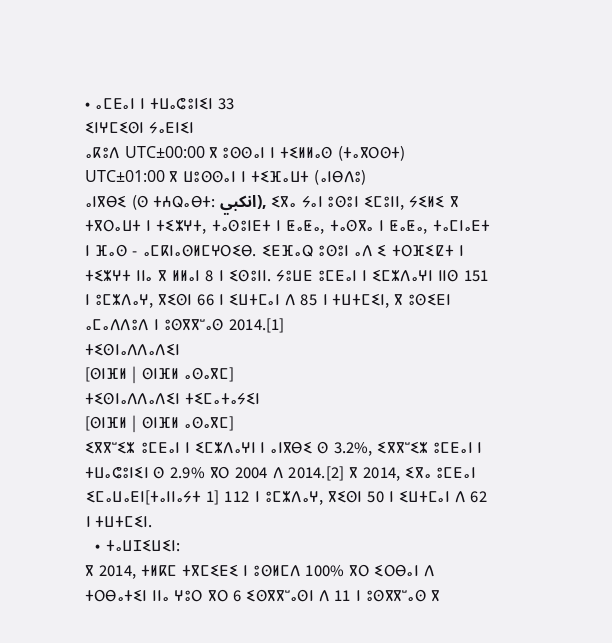• ⴰⵎⴹⴰⵏ ⵏ ⵜⵡⴰⵛⵓⵏⵉⵏ 33
ⵉⵏⵖⵎⵉⵙⵏ ⵢⴰⴹⵏⵉⵏ
ⴰⴽⵓⴷ UTC±00:00 ⴳ ⵓⵙⵙⴰⵏ ⵏ ⵜⵉⵍⵍⴰⵙ (ⵜⴰⴳⵔⵙⵜ)
UTC±01:00 ⴳ ⵡⵓⵙⵙⴰⵏ ⵏ ⵜⵉⴼⴰⵡⵜ (ⴰⵏⴱⴷⵓ)
ⴰⵏⴳⴱⵉ (ⵙ ⵜⵄⵕⴰⴱⵜ: انكبي), ⵉⴳⴰ ⵢⴰⵏ ⵓⵙⵓⵏ ⵉⵎⵓⵏⵏ, ⵢⵉⵍⵉ ⴳ ⵜⴳⵔⴰⵡⵜ ⵏ ⵜⵉⵣⵖⵜ, ⵜⴰⵙⵓⵏⴹⵜ ⵏ ⵟⴰⵟⴰ, ⵜⴰⵙⴳⴰ ⵏ ⵟⴰⵟⴰ, ⵜⴰⵎⵏⴰⴹⵜ ⵏ ⴼⴰⵙ - ⴰⵎⴽⵏⴰⵙⵍⵎⵖⵔⵉⴱ. ⵉⴹⴼⴰⵕ ⵓⵙⵓⵏ ⴰⴷ ⵉ ⵜⵔⴼⵉⵇⵜ ⵏ ⵜⵉⵣⵖⵜ ⵏⵏⴰ ⴳ ⵍⵍⴰⵏ 8 ⵏ ⵉⵙⵓⵏⵏ. ⵢⵓⵡⴹ ⵓⵎⴹⴰⵏ ⵏ ⵉⵎⵣⴷⴰⵖⵏ ⵏⵏⵙ 151 ⵏ ⵓⵎⵣⴷⴰⵖ, ⴳⵉⵙⵏ 66 ⵏ ⵉⵡⵜⵎⴰⵏ ⴷ 85 ⵏ ⵜⵡⵜⵎⵉⵏ, ⴳ ⵓⵙⵉⴹⵏ ⴰⵎⴰⴷⴷⵓⴷ ⵏ ⵓⵙⴳⴳⵯⴰⵙ 2014.[1]
ⵜⵉⵙⵏⴰⴷⴷⴰⴷⵉⵏ
[ⵙⵏⴼⵍ | ⵙⵏⴼⵍ ⴰⵙⴰⴳⵎ]
ⵜⵉⵙⵏⴰⴷⴷⴰⴷⵉⵏ ⵜⵉⵎⴰⵜⴰⵢⵉⵏ
[ⵙⵏⴼⵍ | ⵙⵏⴼⵍ ⴰⵙⴰⴳⵎ]
ⵉⴳⴳⵯⵉⵣ ⵓⵎⴹⴰⵏ ⵏ ⵉⵎⵣⴷⴰⵖⵏ ⵏ ⴰⵏⴳⴱⵉ ⵙ 3.2%, ⵉⴳⴳⵯⵉⵣ ⵓⵎⴹⴰⵏ ⵏ ⵜⵡⴰⵛⵓⵏⵉⵏ ⵙ 2.9% ⴳⵔ 2004 ⴷ 2014.[2] ⴳ 2014, ⵉⴳⴰ ⵓⵎⴹⴰⵏ ⵉⵎⴰⵡⴰⴹⵏ[ⵜⴰⵏⵏⴰⵢⵜ 1] 112 ⵏ ⵓⵎⵣⴷⴰⵖ, ⴳⵉⵙⵏ 50 ⵏ ⵉⵡⵜⵎⴰⵏ ⴷ 62 ⵏ ⵜⵡⵜⵎⵉⵏ.
  • ⵜⴰⵡⵊⵉⵡⵉⵏ:
ⴳ 2014, ⵜⵍⴽⵎ ⵜⴳⵎⵉⴹⵉ ⵏ ⵓⵙⵍⵎⴷ 100% ⴳⵔ ⵉⵔⴱⴰⵏ ⴷ ⵜⵔⴱⴰⵜⵉⵏ ⵏⵏⴰ ⵖⵓⵔ ⴳⵔ 6 ⵉⵙⴳⴳⵯⴰⵙⵏ ⴷ 11 ⵏ ⵓⵙⴳⴳⵯⴰⵙ ⴳ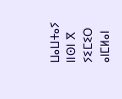ⵡⴰⵡⵜⴰⵢ ⵏⵏⵙⵏ ⴳ ⵢⵉⵎⵉⵔ ⴰⵏⵎⵍⴰⵏ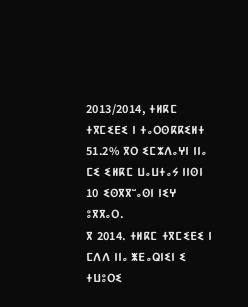2013/2014, ⵜⵍⴽⵎ ⵜⴳⵎⵉⴹⵉ ⵏ ⵜⴰⵔⵙⴽⴽⵉⵍⵜ 51.2% ⴳⵔ ⵉⵎⵣⴷⴰⵖⵏ ⵏⵏⴰ ⵎⵉ ⵉⵍⴽⵎ ⵡⴰⵡⵜⴰⵢ ⵏⵏⵙⵏ 10 ⵉⵙⴳⴳⵯⴰⵙⵏ ⵏⵉⵖ ⵓⴳⴳⴰⵔ.
ⴳ 2014. ⵜⵍⴽⵎ ⵜⴳⵎⵉⴹⵉ ⵏ ⵎⴷⴷ ⵏⵏⴰ ⵥⴹⴰⵕⵏⵉⵏ ⵉ ⵜⵡⵓⵔⵉ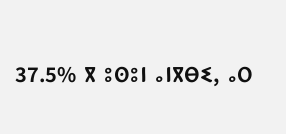37.5% ⴳ ⵓⵙⵓⵏ ⴰⵏⴳⴱⵉ, ⴰⵔ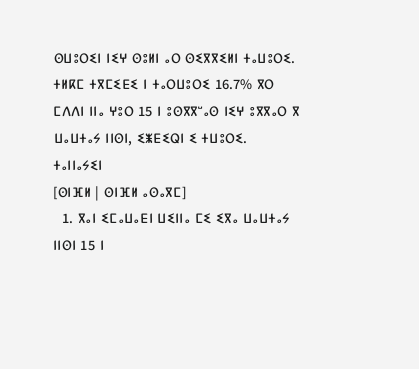ⵙⵡⵓⵔⵉⵏ ⵏⵉⵖ ⵙⵓⵍⵏ ⴰⵔ ⵙⵉⴳⴳⵉⵍⵏ ⵜⴰⵡⵓⵔⵉ. ⵜⵍⴽⵎ ⵜⴳⵎⵉⴹⵉ ⵏ ⵜⴰⵔⵡⵓⵔⵉ 16.7% ⴳⵔ ⵎⴷⴷⵏ ⵏⵏⴰ ⵖⵓⵔ 15 ⵏ ⵓⵙⴳⴳⵯⴰⵙ ⵏⵉⵖ ⵓⴳⴳⴰⵔ ⴳ ⵡⴰⵡⵜⴰⵢ ⵏⵏⵙⵏ, ⵉⵥⴹⵉⵕⵏ ⵉ ⵜⵡⵓⵔⵉ.
ⵜⴰⵏⵏⴰⵢⵉⵏ
[ⵙⵏⴼⵍ | ⵙⵏⴼⵍ ⴰⵙⴰⴳⵎ]
  1. ⴳⴰⵏ ⵉⵎⴰⵡⴰⴹⵏ ⵡⵉⵏⵏⴰ ⵎⵉ ⵉⴳⴰ ⵡⴰⵡⵜⴰⵢ ⵏⵏⵙⵏ 15 ⵏ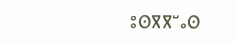ⵓⵙⴳⴳⵯⴰⵙ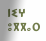ⵏⵉⵖ ⵓⴳⴳⴰⵔ